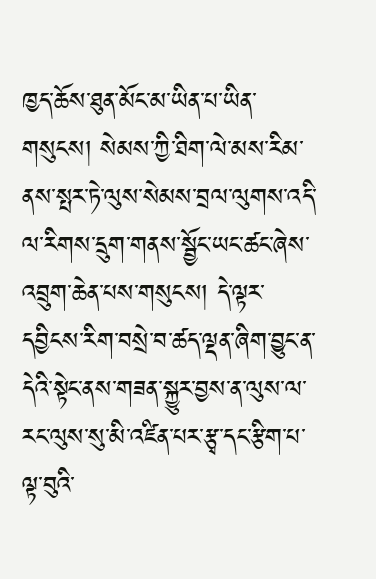ཁྱད་ཆོས་ཐུན་མོང་མ་ཡིན་པ་ཡིན་གསུངས། སེམས་ཀྱི་ཐིག་ལེ་མས་རིམ་ནས་སྤར་ཏེ་ལུས་སེམས་བྲལ་ལུགས་འདི་ལ་རིགས་དྲུག་གནས་སྦྱོང་ཡང་ཚང་ཞེས་འབྲུག་ཆེན་པས་གསུངས། དེ་ལྟར་དབྱིངས་རིག་བསྲེ་བ་ཚད་ལྡན་ཞིག་བྱུང་ན་དེའི་སྟེང་ནས་གཟན་སྐྱུར་བྱས་ན་ལུས་ལ་རང་ལུས་སུ་མི་འཛིན་པར་རྩྭ་དང་རྩིག་པ་ལྟ་བུའི་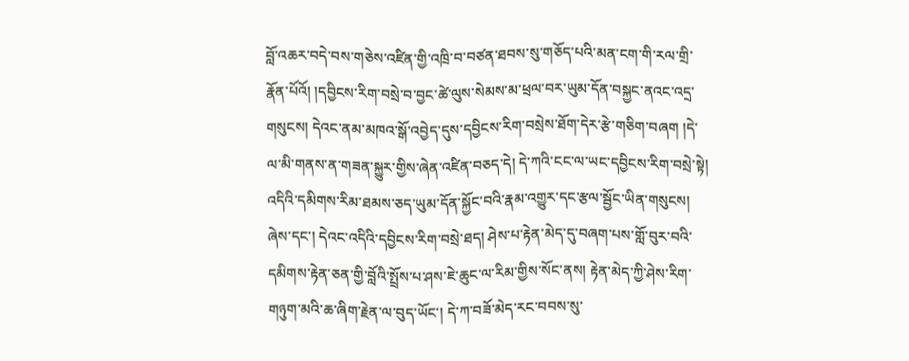བློ་འཆར་བདེ་བས་གཅེས་འཛིན་གྱི་འཁྲི་བ་བཙན་ཐབས་སུ་གཅོད་པའི་མན་ངག་གི་རལ་གྲི་རྣོན་པོའོ། །དབྱིངས་རིག་བསྲེ་བ་བྱང་ཚེ་ལུས་སེམས་མ་ཕྲལ་བར་ཡུམ་དོན་བསྐྱང་ནའང་འདྲ་གསུངས། དེའང་ནམ་མཁའ་སྒོ་འབྱེད་དུས་དབྱིངས་རིག་བསྲེས་ཐོག་དེར་རྩེ་གཅིག་བཞག །དེ་ལ་མི་གནས་ན་གཟན་སྐྱུར་གྱིས་ཞེན་འཛིན་བཅད་དེ། དེ་ཀའི་ངང་ལ་ཡང་དབྱིངས་རིག་བསྲེ་སྟེ། འདིའི་དམིགས་རིམ་ཐམས་ཅད་ཡུམ་དོན་སྐྱོང་བའི་རྣམ་འགྱུར་དང་རྩལ་སྦྱོང་ཡིན་གསུངས། ཞེས་དང་། དེའང་འདིའི་དབྱིངས་རིག་བསྲེ་ཐད། ཤེས་པ་རྟེན་མེད་དུ་བཞག་པས་གློ་བུར་བའི་དམིགས་རྟེན་ཅན་གྱི་བློའི་སྤྲོས་པ་ཤས་ཇེ་ཆུང་ལ་རིམ་གྱིས་སོང་ནས། རྟེན་མེད་ཀྱི་ཤེས་རིག་གཉུག་མའི་ཆ་ཞིག་རྗེན་ལ་བུད་ཡོང་། དེ་ཀ་བཟོ་མེད་རང་བབས་སུ་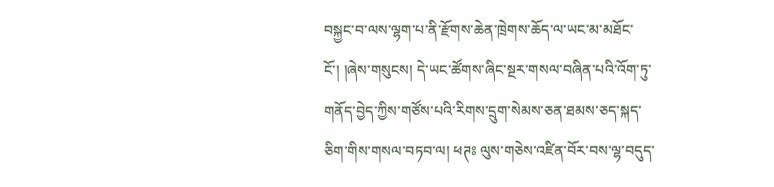བསྐྱང་བ་ལས་ལྷག་པ་ནི་རྫོགས་ཆེན་ཁྲེགས་ཆོད་ལ་ཡང་མ་མཐོང་ངོ་། །ཞེས་གསུངས། དེ་ཡང་ཚོགས་ཞིང་སྔར་གསལ་བཞིན་པའི་འོག་ཏུ་གནོད་བྱེད་ཀྱིས་གཙོས་པའི་རིགས་དྲུག་སེམས་ཅན་ཐམས་ཅད་སྐད་ཅིག་གིས་གསལ་བཏབ་ལ། ཕཊཿ ལུས་གཅེས་འཛིན་བོར་བས་ལྷ་བདུད་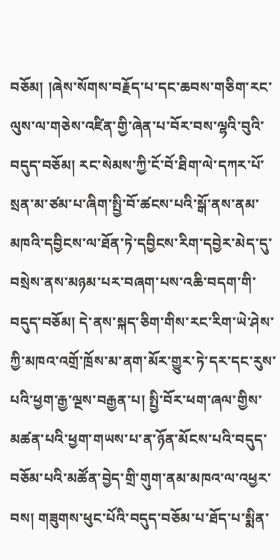བཅོམ། །ཞེས་སོགས་བརྗོད་པ་དང་ཆབས་གཅིག་རང་ལུས་ལ་གཅེས་འཛིན་གྱི་ཞེན་པ་བོར་བས་ལྷའི་བུའི་བདུད་བཅོམ། རང་སེམས་ཀྱི་ངོ་བོ་ཐིག་ལེ་དཀར་པོ་སྲན་མ་ཙམ་པ་ཞིག་སྤྱི་བོ་ཚངས་པའི་སྒོ་ནས་ནམ་མཁའི་དབྱིངས་ལ་ཐོན་ཏེ་དབྱིངས་རིག་དབྱེར་མེད་དུ་བསྲེས་ནས་མཉམ་པར་བཞག་པས་འཆི་བདག་གི་བདུད་བཅོམ། དེ་ནས་སྐད་ཅིག་གིས་རང་རིག་ཡེ་ཤེས་ཀྱི་མཁའ་འགྲོ་ཁྲོས་མ་ནག་མོར་གྱུར་ཏེ་དར་དང་རུས་པའི་ཕྱག་རྒྱ་ལྔས་བརྒྱན་པ། སྤྱི་བོར་ཕག་ཞལ་གྱིས་མཚན་པའི་ཕྱག་གཡས་པ་ན་ཉོན་མོངས་པའི་བདུད་བཅོམ་པའི་མཚོན་བྱེད་གྲི་གུག་ནམ་མཁའ་ལ་འཕྱར་བས། གཟུགས་ཕུང་པོའི་བདུད་བཅོམ་པ་ཐོད་པ་སྨིན་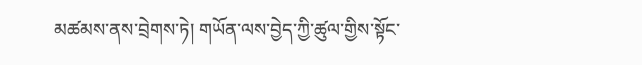མཚམས་ནས་བྲེགས་ཏེ། གཡོན་ལས་བྱེད་ཀྱི་ཚུལ་གྱིས་སྟོང་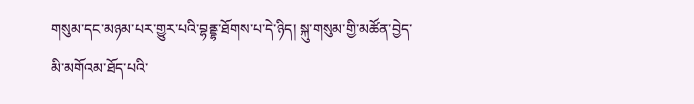གསུམ་དང་མཉམ་པར་གྱུར་པའི་བྷནྡྷ་ཐོགས་པ་དེ་ཉིད། སྐུ་གསུམ་གྱི་མཚོན་བྱེད་མི་མགོའམ་ཐོད་པའི་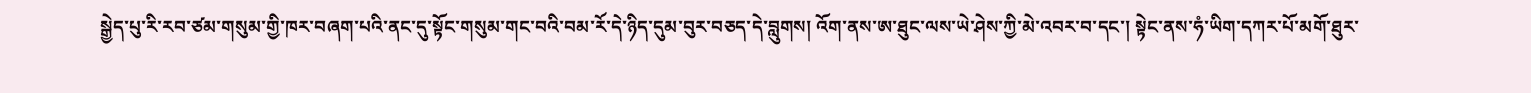སྒྱེད་པུ་རི་རབ་ཙམ་གསུམ་གྱི་ཁར་བཞག་པའི་ནང་དུ་སྟོང་གསུམ་གང་བའི་བམ་རོ་དེ་ཉིད་དུམ་བུར་བཅད་དེ་བླུགས། འོག་ནས་ཨ་ཐུང་ལས་ཡེ་ཤེས་ཀྱི་མེ་འབར་བ་དང་། སྟེང་ནས་ཧཾ་ཡིག་དཀར་པོ་མགོ་ཐུར་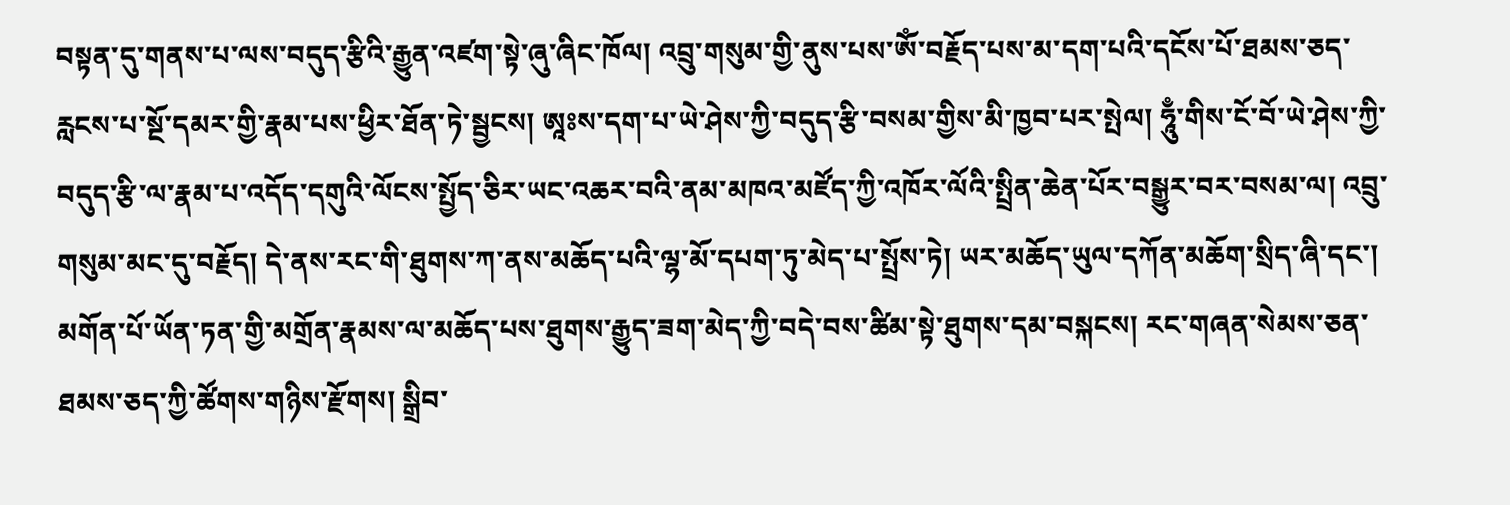བསྟན་དུ་གནས་པ་ལས་བདུད་རྩིའི་རྒྱུན་འཛག་སྟེ་ཞུ་ཞིང་ཁོལ། འབྲུ་གསུམ་གྱི་ནུས་པས་ༀ་བརྗོད་པས་མ་དག་པའི་དངོས་པོ་ཐམས་ཅད་རླངས་པ་སྔོ་དམར་གྱི་རྣམ་པས་ཕྱིར་ཐོན་ཏེ་སྦྱངས། ཨཱཿས་དག་པ་ཡེ་ཤེས་ཀྱི་བདུད་རྩི་བསམ་གྱིས་མི་ཁྱབ་པར་སྤེལ། ཧཱུྃ་གིས་ངོ་བོ་ཡེ་ཤེས་ཀྱི་བདུད་རྩི་ལ་རྣམ་པ་འདོད་དགུའི་ལོངས་སྤྱོད་ཅིར་ཡང་འཆར་བའི་ནམ་མཁའ་མཛོད་ཀྱི་འཁོར་ལོའི་སྤྲིན་ཆེན་པོར་བསྒྱུར་བར་བསམ་ལ། འབྲུ་གསུམ་མང་དུ་བརྗོད། དེ་ནས་རང་གི་ཐུགས་ཀ་ནས་མཆོད་པའི་ལྷ་མོ་དཔག་ཏུ་མེད་པ་སྤྲོས་ཏེ། ཡར་མཆོད་ཡུལ་དཀོན་མཆོག་སྲིད་ཞི་དང་། མགོན་པོ་ཡོན་ཏན་གྱི་མགྲོན་རྣམས་ལ་མཆོད་པས་ཐུགས་རྒྱུད་ཟག་མེད་ཀྱི་བདེ་བས་ཚིམ་སྟེ་ཐུགས་དམ་བསྐངས། རང་གཞན་སེམས་ཅན་ཐམས་ཅད་ཀྱི་ཚོགས་གཉིས་རྫོགས། སྒྲིབ་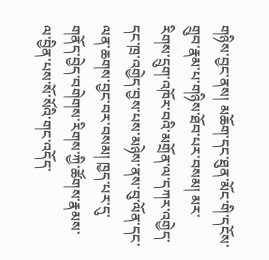གཉིས་བྱང་ནས། མཆོག་དང་ཐུན་མོང་གི་དངོས་གྲུབ་རྣམ་པ་གཉིས་ཐོབ་པར་བསམ། མར་རིགས་དྲུག་འཁོར་བའི་མགྲོན་ལ་དཀར་འགྱེད་དང་ཁྲ་འགྱེད་བྱས་པས་མཉེས་ནས་བུ་ལོན་དང་ལན་ཆགས་བྱང་བར་བསམ། ཁྱད་པར་དུ་གནོད་བྱེད་བགེགས་རིགས་ཀྱི་ཚོགས་རྣམས་ལ་བྱིན་པས་སོ་སོའི་གང་འདོད་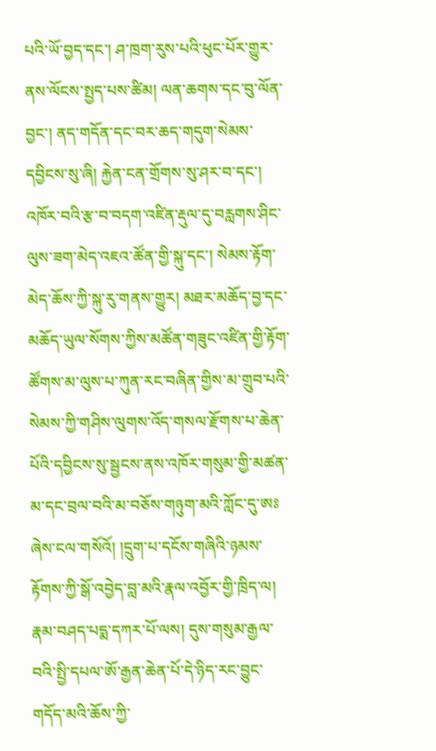པའི་ཡོ་བྱད་དང་། ཤ་ཁྲག་རུས་པའི་ཕུང་པོར་གྱུར་ནས་ལོངས་སྤྱད་པས་ཚིམ། ལན་ཆགས་དང་བུ་ལོན་བྱང་། ནད་གདོན་དང་བར་ཆད་གདུག་སེམས་དབྱིངས་སུ་ཞི། རྐྱེན་ངན་གྲོགས་སུ་ཤར་བ་དང་། འཁོར་བའི་རྩ་བ་བདག་འཛིན་རྡུལ་དུ་བརླགས་ཤིང་ལུས་ཟག་མེད་འཇའ་ཚོན་གྱི་སྐུ་དང་། སེམས་རྟོག་མེད་ཆོས་ཀྱི་སྐུ་རུ་གནས་གྱུར། མཐར་མཆོད་བྱ་དང་མཆོད་ཡུལ་སོགས་ཀྱིས་མཚོན་གཟུང་འཛིན་གྱི་རྟོག་ཚོགས་མ་ལུས་པ་ཀུན་རང་བཞིན་གྱིས་མ་གྲུབ་པའི་སེམས་ཀྱི་གཤིས་ལུགས་འོད་གསལ་རྫོགས་པ་ཆེན་པོའི་དབྱིངས་སུ་སྦྱངས་ནས་འཁོར་གསུམ་གྱི་མཚན་མ་དང་བྲལ་བའི་མ་བཅོས་གཉུག་མའི་ཀློང་དུ་ཨཿ ཞེས་ངལ་གསོའོ། །དྲུག་པ་དངོས་གཞིའི་ཉམས་རྟོགས་ཀྱི་སྒོ་འབྱེད་བླ་མའི་རྣལ་འབྱོར་གྱི་ཁྲིད་ལ། རྣམ་བཤད་པདྨ་དཀར་པོ་ལས། དུས་གསུམ་རྒྱལ་བའི་སྤྱི་དཔལ་ཨོ་རྒྱན་ཆེན་པོ་དེ་ཉིད་རང་བྱུང་གདོད་མའི་ཆོས་ཀྱི་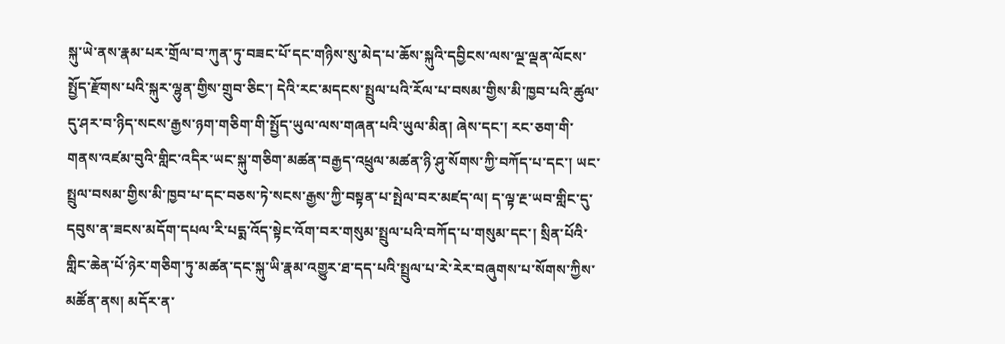སྐུ་ཡེ་ནས་རྣམ་པར་གྲོལ་བ་ཀུན་ཏུ་བཟང་པོ་དང་གཉིས་སུ་མེད་པ་ཆོས་སྐུའི་དབྱིངས་ལས་ལྔ་ལྡན་ལོངས་སྤྱོད་རྫོགས་པའི་སྐུར་ལྷུན་གྱིས་གྲུབ་ཅིང་། དེའི་རང་མདངས་སྤྲུལ་པའི་རོལ་པ་བསམ་གྱིས་མི་ཁྱབ་པའི་ཚུལ་དུ་ཤར་བ་ཉིད་སངས་རྒྱས་ཉག་གཅིག་གི་སྤྱོད་ཡུལ་ལས་གཞན་པའི་ཡུལ་མིན། ཞེས་དང་། རང་ཅག་གི་གནས་འཛམ་བུའི་གླིང་འདིར་ཡང་སྐུ་གཅིག་མཚན་བརྒྱད་འཕྲུལ་མཚན་ཉི་ཤུ་སོགས་ཀྱི་བཀོད་པ་དང་། ཡང་སྤྲུལ་བསམ་གྱིས་མི་ཁྱབ་པ་དང་བཅས་ཏེ་སངས་རྒྱས་ཀྱི་བསྟན་པ་སྤེལ་བར་མཛད་ལ། ད་ལྟ་རྔ་ཡབ་གླིང་དུ་དབུས་ན་ཟངས་མདོག་དཔལ་རི་པདྨ་འོད་སྟེང་འོག་བར་གསུམ་སྤྲུལ་པའི་བཀོད་པ་གསུམ་དང་། སྲིན་པོའི་གླིང་ཆེན་པོ་ཉེར་གཅིག་ཏུ་མཚན་དང་སྐུ་ཡི་རྣམ་འགྱུར་ཐ་དད་པའི་སྤྲུལ་པ་རེ་རེར་བཞུགས་པ་སོགས་ཀྱིས་མཚོན་ནས། མདོར་ན་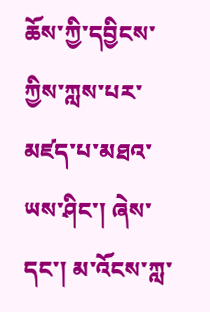ཆོས་ཀྱི་དབྱིངས་ཀྱིས་ཀླས་པར་མཛད་པ་མཐའ་ཡས་ཤིང་། ཞེས་དང་། མ་འོངས་ཀླ་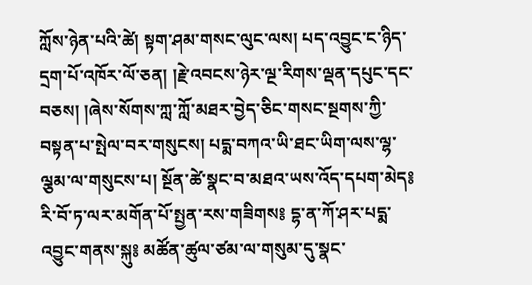ཀློས་ཉེན་པའི་ཚེ། སྟག་ཤམ་གསང་ལུང་ལས། པད་འབྱུང་ང་ཉིད་དྲག་པོ་འཁོར་ལོ་ཅན། །རྗེ་འབངས་ཉེར་ལྔ་རིགས་ལྡན་དཔུང་དང་བཅས། །ཞེས་སོགས་ཀླ་ཀློ་མཐར་བྱེད་ཅིང་གསང་སྔགས་ཀྱི་བསྟན་པ་སྤེལ་བར་གསུངས། པདྨ་བཀའ་ཡི་ཐང་ཡིག་ལས་ལྷ་ལྕམ་ལ་གསུངས་པ། སྔོན་ཚེ་སྣང་བ་མཐའ་ཡས་འོད་དཔག་མེད༔ རི་བོ་ཏ་ལར་མགོན་པོ་སྤྱན་རས་གཟིགས༔ དྷ་ན་ཀོ་ཤར་པདྨ་འབྱུང་གནས་སྐུ༔ མཚོན་ཚུལ་ཙམ་ལ་གསུམ་དུ་སྣང་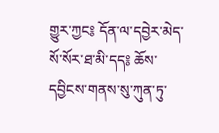གྱུར་ཀྱང༔ དོན་ལ་དབྱེར་མེད་སོ་སོར་ཐ་མི་དད༔ ཆོས་དབྱིངས་གནས་སུ་ཀུན་ཏུ་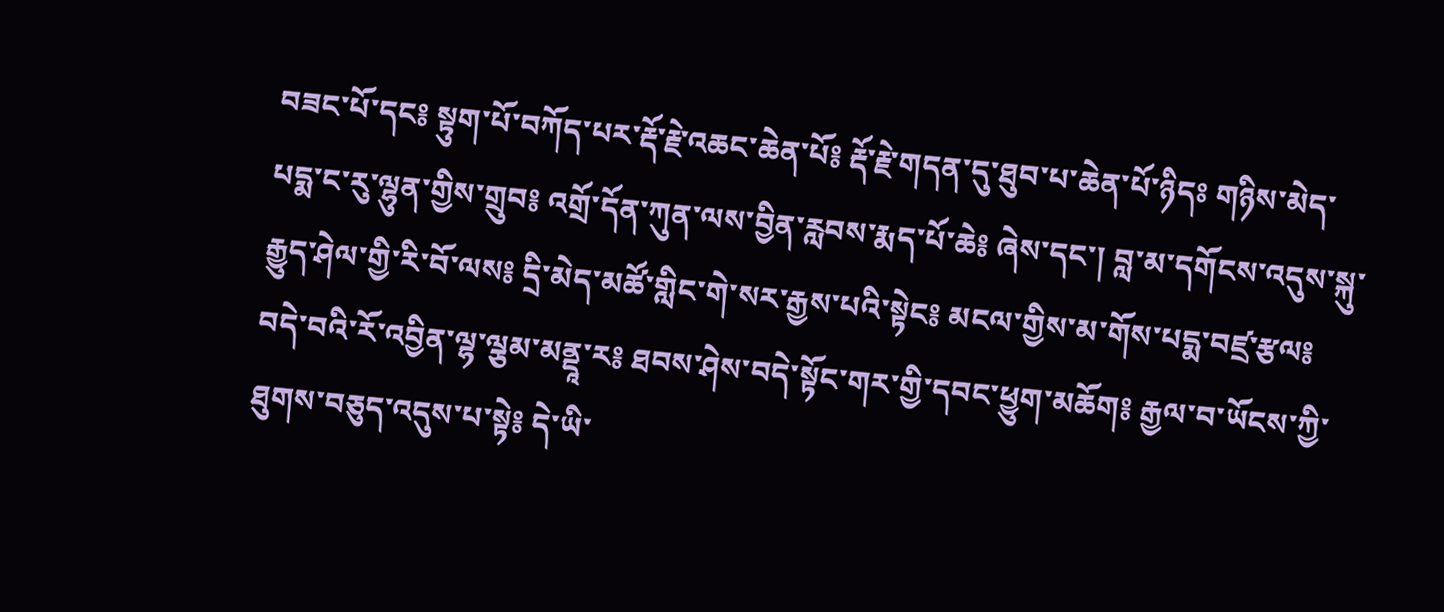བཟང་པོ་དང༔ སྟུག་པོ་བཀོད་པར་རྡོ་རྗེ་འཆང་ཆེན་པོ༔ རྡོ་རྗེ་གདན་དུ་ཐུབ་པ་ཆེན་པོ་ཉིདཿ གཉིས་མེད་པདྨ་ང་རུ་ལྷུན་གྱིས་གྲུབ༔ འགྲོ་དོན་ཀུན་ལས་བྱིན་རླབས་རྨད་པོ་ཆེ༔ ཞེས་དང་། བླ་མ་དགོངས་འདུས་སྐུ་རྒྱུད་ཤེལ་གྱི་རི་བོ་ལས༔ དྲི་མེད་མཚོ་གླིང་གེ་སར་རྒྱས་པའི་སྟེང༔ མངལ་གྱིས་མ་གོས་པདྨ་བཛྲ་རྩལ༔ བདེ་བའི་རོ་འབྱིན་ལྷ་ལྕམ་མནྡཱ་ར༔ ཐབས་ཤེས་བདེ་སྟོང་གར་གྱི་དབང་ཕྱུག་མཆོག༔ རྒྱལ་བ་ཡོངས་ཀྱི་ཐུགས་བཅུད་འདུས་པ་སྟེ༔ དེ་ཡི་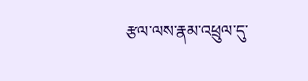རྩལ་ལས་རྣམ་འཕྲུལ་དུ་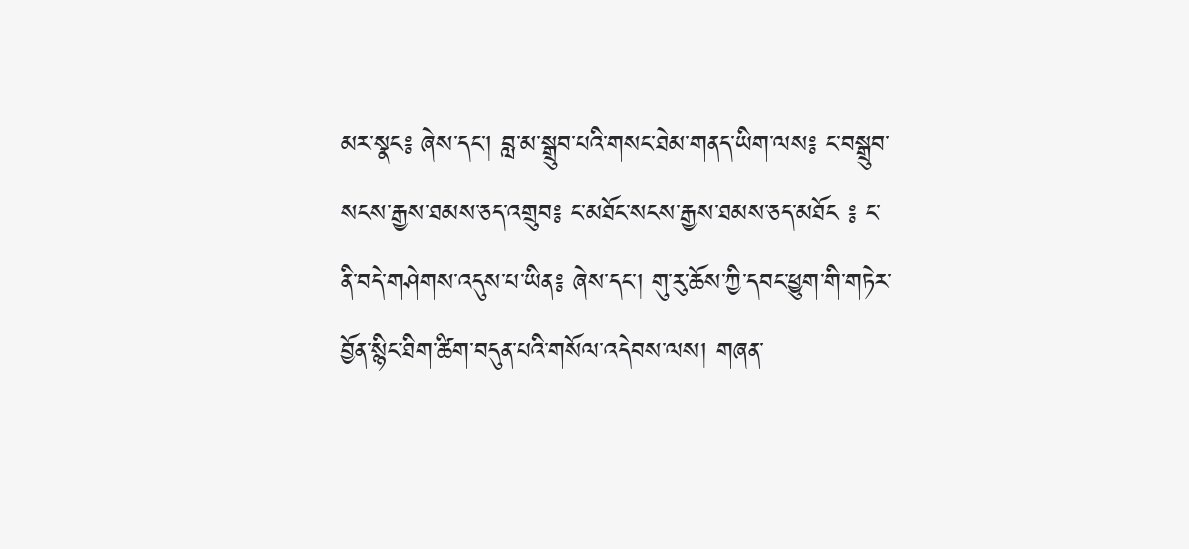མར་སྣང༔ ཞེས་དང་། བླ་མ་སྒྲུབ་པའི་གསང་ཐེམ་གནད་ཡིག་ལས༔ ང་བསྒྲུབ་སངས་རྒྱས་ཐམས་ཅད་འགྲུབ༔ ང་མཐོང་སངས་རྒྱས་ཐམས་ཅད་མཐོང ༔ ང་ནི་བདེ་གཤེགས་འདུས་པ་ཡིན༔ ཞེས་དང་། གུ་རུ་ཆོས་ཀྱི་དབང་ཕྱུག་གི་གཏེར་བྱོན་སྙིང་ཐིག་ཚིག་བདུན་པའི་གསོལ་འདེབས་ལས། གཞན་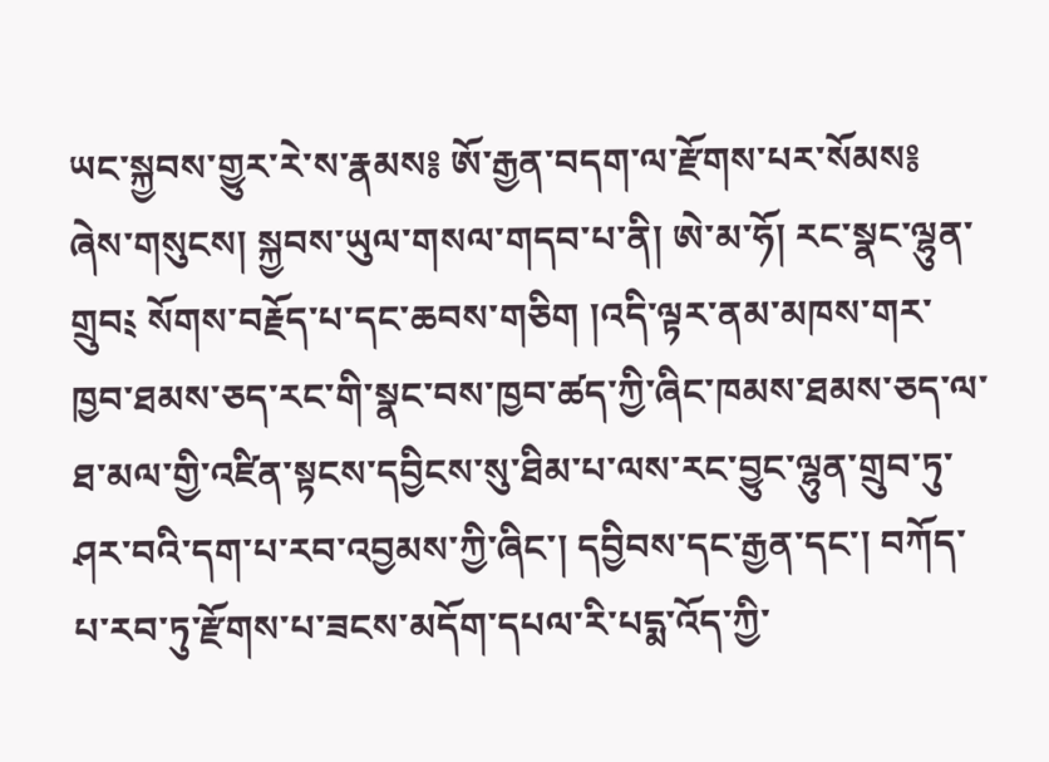ཡང་སྐྱབས་གྱུར་རེ་ས་རྣམས༔ ཨོ་རྒྱན་བདག་ལ་རྫོགས་པར་སོམས༔ ཞེས་གསུངས། སྐྱབས་ཡུལ་གསལ་གདབ་པ་ནི། ཨེ་མ་ཧོ། རང་སྣང་ལྷུན་གྲུབ༴ སོགས་བརྗོད་པ་དང་ཆབས་གཅིག །འདི་ལྟར་ནམ་མཁས་གར་ཁྱབ་ཐམས་ཅད་རང་གི་སྣང་བས་ཁྱབ་ཚད་ཀྱི་ཞིང་ཁམས་ཐམས་ཅད་ལ་ཐ་མལ་གྱི་འཛིན་སྟངས་དབྱིངས་སུ་ཐིམ་པ་ལས་རང་བྱུང་ལྷུན་གྲུབ་ཏུ་ཤར་བའི་དག་པ་རབ་འབྱམས་ཀྱི་ཞིང་། དབྱིབས་དང་རྒྱན་དང་། བཀོད་པ་རབ་ཏུ་རྫོགས་པ་ཟངས་མདོག་དཔལ་རི་པདྨ་འོད་ཀྱི་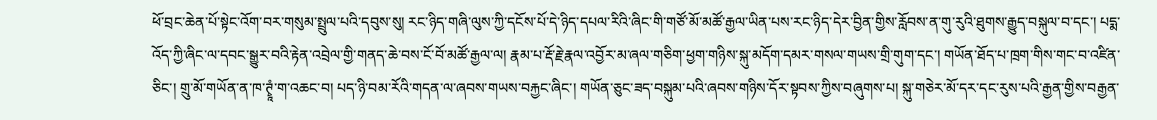ཕོ་བྲང་ཆེན་པོ་སྟེང་འོག་བར་གསུམ་སྤྲུལ་པའི་དབུས་སུ། རང་ཉིད་གཞི་ལུས་ཀྱི་དངོས་པོ་དེ་ཉིད་དཔལ་རིའི་ཞིང་གི་གཙོ་མོ་མཚོ་རྒྱལ་ཡིན་པས་རང་ཉིད་དེར་བྱིན་གྱིས་རློབས་ན་གུ་རུའི་ཐུགས་རྒྱུད་བསྐུལ་བ་དང་། པདྨ་འོད་ཀྱི་ཞིང་ལ་དབང་སྒྱུར་བའི་རྟེན་འབྲེལ་གྱི་གནད་ཆེ་བས་ངོ་བོ་མཚོ་རྒྱལ་ལ། རྣམ་པ་རྡོ་རྗེ་རྣལ་འབྱོར་མ་ཞལ་གཅིག་ཕྱག་གཉིས་སྐུ་མདོག་དམར་གསལ་གཡས་གྲི་གུག་དང་། གཡོན་ཐོད་པ་ཁྲག་གིས་གང་བ་འཛིན་ཅིང་། གྲུ་མོ་གཡོན་ན་ཁ་ཊྭཱཾ་ག་འཆང་བ། པད་ཉི་བམ་རོའི་གདན་ལ་ཞབས་གཡས་བརྐྱང་ཞིང་། གཡོན་ཅུང་ཟད་བསྐུམ་པའི་ཞབས་གཉིས་དོར་སྟབས་ཀྱིས་བཞུགས་པ། སྐུ་གཅེར་མོ་དར་དང་རུས་པའི་རྒྱན་གྱིས་བརྒྱན་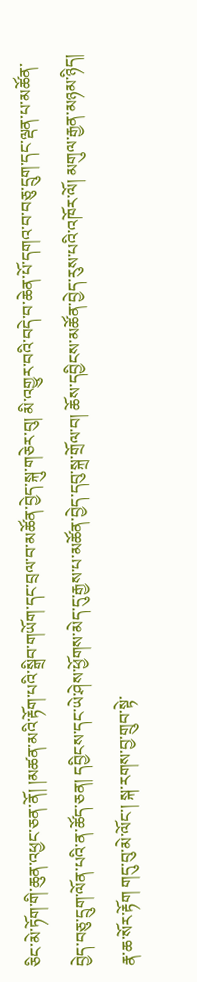ཅིང་མེ་ཏོག་གི་ཆུན་འཕྱང་ཅན་ནོ། །མཚན་མའི་རྟོག་པའི་སྒྲིབ་གཡོག་དང་བྲལ་བ་མཚོན་བྱེད་སྐུ་གཅེར་བུ། མི་འགྱུར་བའི་བདེ་བ་ཆེན་པོ་དགའ་བ་བཅུ་དྲུག་དང་ལྡན་པ་མཚོན་བྱེད་བཅུ་དྲུག་ལོན་པའི་ན་ཚོད་ཅན། དབྱིངས་དང་ཡེ་ཤེས་ཕྱོགས་མེད་དུ་རྒྱས་པ་མཚོན་བྱེད་དབུ་སྐྲ་གྲོལ་བ། ཆོས་དབྱིངས་མཚོན་བྱེད་རུས་པའི་འཁོར་ལོ། མགུལ་རྒྱན་མཉམ་ཉིད། རྣ་ཆ་སོར་རྟོག གདུ་བུ་མེ་ལོང་། སྐ་རགས་བྱ་གྲུབ་སྟེ་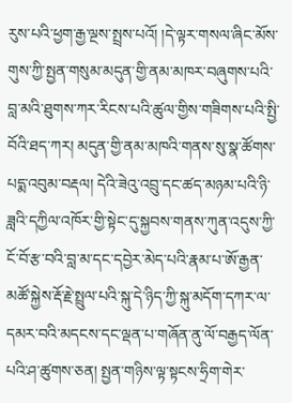རུས་པའི་ཕྱག་རྒྱ་ལྔས་སྤྲས་པའོ། །དེ་ལྟར་གསལ་ཞིང་མོས་གུས་ཀྱི་སྤྱན་གསུམ་མདུན་གྱི་ནམ་མཁར་བཞུགས་པའི་བླ་མའི་ཐུགས་ཀར་རིངས་པའི་ཚུལ་གྱིས་གཟིགས་པའི་སྤྱི་བོའི་ཐད་ཀར། མདུན་གྱི་ནམ་མཁའི་གནས་སུ་སྣ་ཚོགས་པདྨ་འབུམ་བརྡལ། དེའི་ཟེའུ་འབྲུ་དང་ཚད་མཉམ་པའི་ཉི་ཟླའི་དཀྱིལ་འཁོར་གྱི་སྟེང་དུ་སྐྱབས་གནས་ཀུན་འདུས་ཀྱི་ངོ་བོ་རྩ་བའི་བླ་མ་དང་དབྱེར་མེད་པའི་རྣམ་པ་ཨོ་རྒྱན་མཚོ་སྐྱེས་རྡོ་རྗེ་སྤྲུལ་པའི་སྐུ་དེ་ཉིད་ཀྱི་སྐུ་མདོག་དཀར་ལ་དམར་བའི་མདངས་དང་ལྡན་པ་གཞོན་ནུ་ལོ་བརྒྱད་ལོན་པའི་ཤ་ཚུགས་ཅན། སྤྱན་གཉིས་ལྟ་སྟངས་ཧྲིག་གེར་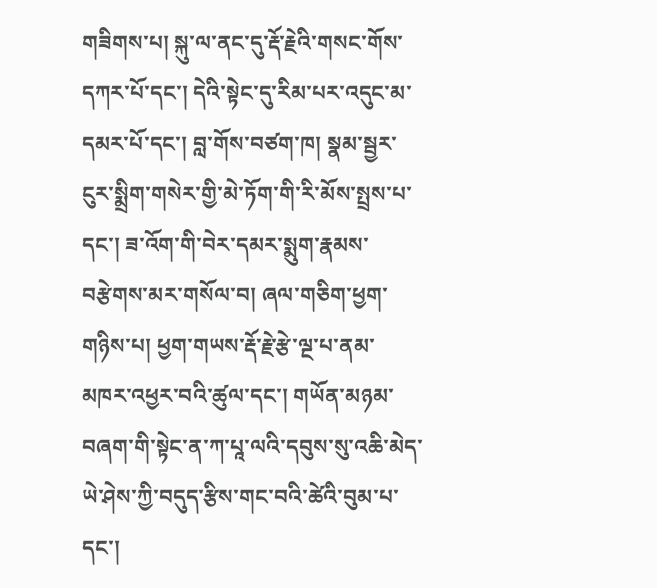གཟིགས་པ། སྐུ་ལ་ནང་དུ་རྡོ་རྗེའི་གསང་གོས་དཀར་པོ་དང་། དེའི་སྟེང་དུ་རིམ་པར་འདུང་མ་དམར་པོ་དང་། བླ་གོས་བཙག་ཁ། སྣམ་སྦྱར་ངུར་སྨྲིག་གསེར་གྱི་མེ་ཏོག་གི་རི་མོས་སྤྲས་པ་དང་། ཟ་འོག་གི་བེར་དམར་སྨུག་རྣམས་བརྩེགས་མར་གསོལ་བ། ཞལ་གཅིག་ཕྱག་གཉིས་པ། ཕྱག་གཡས་རྡོ་རྗེ་རྩེ་ལྔ་པ་ནམ་མཁར་འཕྱར་བའི་ཚུལ་དང་། གཡོན་མཉམ་བཞག་གི་སྟེང་ན་ཀ་པཱ་ལའི་དབུས་སུ་འཆི་མེད་ཡེ་ཤེས་ཀྱི་བདུད་རྩིས་གང་བའི་ཚེའི་བུམ་པ་དང་།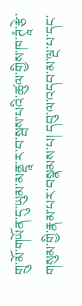གྲུ་མོ་གཡོན་དུ་ཡུམ་མནྡཱ་ར་བ་སྦས་པའི་ཚུལ་གྱིས་ཁ་ཊཱཾ་རྩེ་གསུམ་གྱི་རྣམ་པར་བསྣམས་པ། དབུ་ལ་འདབ་མ་ལྔ་པ་དང་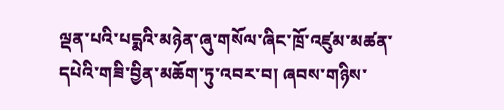ལྡན་པའི་པདྨའི་མཉེན་ཞུ་གསོལ་ཞིང་ཁྲོ་འཛུམ་མཚན་དཔེའི་གཟི་བྱིན་མཆོག་ཏུ་འབར་བ། ཞབས་གཉིས་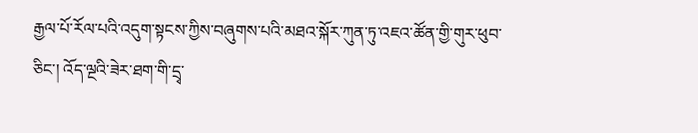རྒྱལ་པོ་རོལ་པའི་འདུག་སྟངས་ཀྱིས་བཞུགས་པའི་མཐའ་སྐོར་ཀུན་ཏུ་འཇའ་ཚོན་གྱི་གུར་ཕུབ་ཅིང་། འོད་ལྔའི་ཟེར་ཐག་གི་དྲྭ་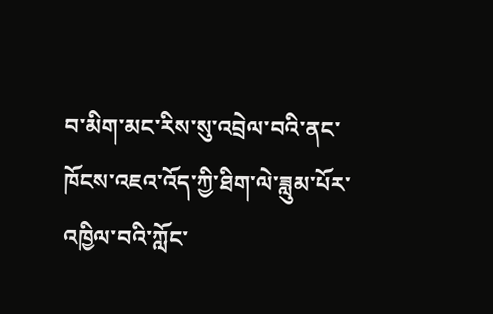བ་མིག་མང་རིས་སུ་འབྲེལ་བའི་ནང་ཁོངས་འཇའ་འོད་ཀྱི་ཐིག་ལེ་ཟླུམ་པོར་འཁྱིལ་བའི་ཀློང་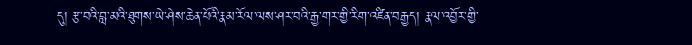དུ། རྩ་བའི་བླ་མའི་ཐུགས་ཡེ་ཤེས་ཆེན་པོའི་རྣམ་རོལ་ལས་ཤར་བའི་རྒྱ་གར་གྱི་རིག་འཛིན་བརྒྱད། རྣལ་འབྱོར་གྱི་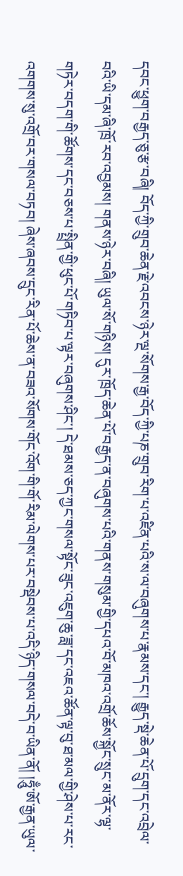དབང་ཕྱུག་བརྒྱད་ཅུ་རྩ་བཞི། བོད་ཀྱི་གྲུབ་ཆེན་རྗེ་འབངས་ཉེར་ལྔ་སོགས་རྒྱ་བོད་ཀྱི་པཎ་གྲུབ་རིག་པ་འཛིན་པའི་ས་ལ་བཞུགས་པ་རྣམས་དང་། རྒྱུད་སྡེ་ཆེན་པོ་དྲུག་དང་འབྲེལ་བའི་ཡི་དམ་ཞི་ཁྲོ་རབ་འབྱམས། གནས་ཉེར་བཞི། ཡུལ་སོ་གཉིས། དུར་ཁྲོད་ཆེན་པོ་བརྒྱད་ན་བཞུགས་པའི་གནས་གསུམ་གྱི་དཔའ་བོ་མཁའ་འགྲོ་ཆོས་སྐྱོང་སྲུང་མ་ནོར་ལྷ་གཏེར་བདག་གི་ཚོགས་དང་བཅས་པ་སྤྲིན་གྱི་ཕུང་པོ་གཏིབ་པ་ལྟར་བཞུགས་ཤིང་། དེ་ཐམས་ཅད་ཀྱང་གསལ་སྟོང་ཟུང་འཇུག་ཆུ་ཟླ་དང་འཇའ་ཚོན་ལྟ་བུ་ཐ་མལ་གྱི་ཤེས་པ་རང་འགགས་སུ་འགྲོ་བར་གསལ་བཏབ། ཞེས་ཞབས་དྲུང་རིན་པོ་ཆེས་ན་བཟའ་སོགས་གོང་འོག་གི་གོ་རིམ་ལེགས་པར་བསྡེབས་པ་འདི་ཉིད་གསལ་བདེ་བ་ཡིན་ནོ། །ཧཱུྃ་ཨོ་རྒྱན་ཡུལ་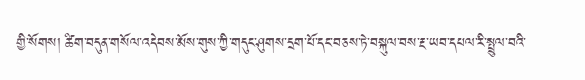གྱི་སོགས། ཚིག་བདུན་གསོལ་འདེབས་མོས་གུས་ཀྱི་གདུང་ཤུགས་དྲག་པོ་དང་བཅས་ཏེ་བསྐུལ་བས་རྔ་ཡབ་དཔལ་རི་སྤྲུལ་བའི་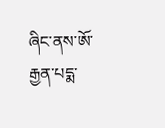ཞིང་ནས་ཨོ་རྒྱན་པདྨ་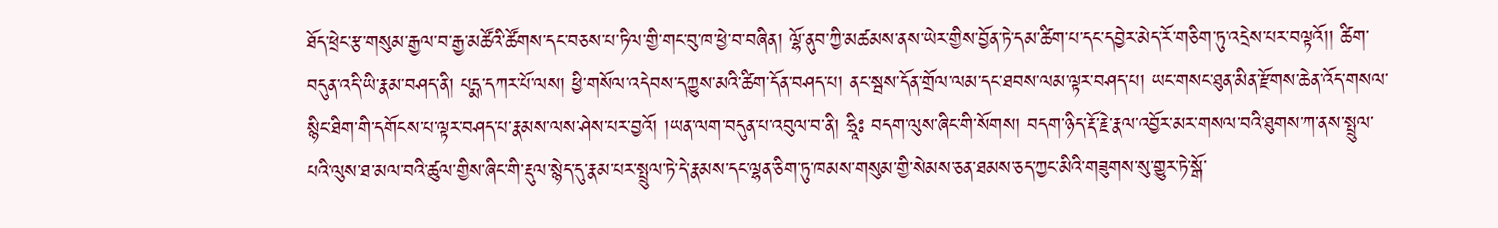ཐོད་ཕྲེང་རྩ་གསུམ་རྒྱལ་བ་རྒྱ་མཚོའི་ཚོགས་དང་བཅས་པ་ཏིལ་གྱི་གང་བུ་ཁ་ཕྱེ་བ་བཞིན། ལྷོ་ནུབ་ཀྱི་མཚམས་ནས་ཡེར་གྱིས་བྱོན་ཏེ་དམ་ཚིག་པ་དང་དབྱེར་མེད་རོ་གཅིག་ཏུ་འདྲེས་པར་བལྟའོ།། ཚིག་བདུན་འདི་ཡི་རྣམ་བཤད་ནི། པདྨ་དཀར་པོ་ལས། ཕྱི་གསོལ་འདེབས་དཀྱུས་མའི་ཚིག་དོན་བཤད་པ། ནང་སྦས་དོན་གྲོལ་ལམ་དང་ཐབས་ལམ་ལྟར་བཤད་པ། ཡང་གསང་ཐུན་མིན་རྫོགས་ཆེན་འོད་གསལ་སྙིང་ཐིག་གི་དགོངས་པ་ལྟར་བཤད་པ་རྣམས་ལས་ཤེས་པར་བྱའོ། །ཡན་ལག་བདུན་པ་འབུལ་བ་ནི། ཧྲཱིཿ བདག་ལུས་ཞིང་གི་སོགས། བདག་ཉིད་རྡོ་རྗེ་རྣལ་འབྱོར་མར་གསལ་བའི་ཐུགས་ཀ་ནས་སྤྲུལ་པའི་ལུས་ཐ་མལ་བའི་ཚུལ་གྱིས་ཞིང་གི་རྡུལ་སྙེད་དུ་རྣམ་པར་སྤྲུལ་ཏེ་དེ་རྣམས་དང་ལྷན་ཅིག་ཏུ་ཁམས་གསུམ་གྱི་སེམས་ཅན་ཐམས་ཅད་ཀྱང་མིའི་གཟུགས་སུ་གྱུར་ཏེ་སྒོ་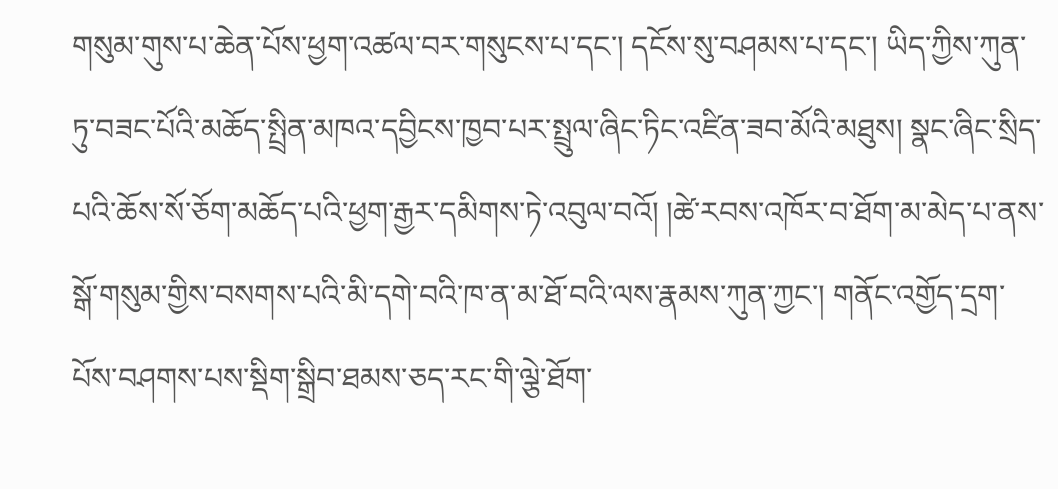གསུམ་གུས་པ་ཆེན་པོས་ཕྱག་འཚལ་བར་གསུངས་པ་དང་། དངོས་སུ་བཤམས་པ་དང་། ཡིད་ཀྱིས་ཀུན་ཏུ་བཟང་པོའི་མཆོད་སྤྲིན་མཁའ་དབྱིངས་ཁྱབ་པར་སྤྲུལ་ཞིང་ཏིང་འཛིན་ཟབ་མོའི་མཐུས། སྣང་ཞིང་སྲིད་པའི་ཆོས་སོ་ཅོག་མཆོད་པའི་ཕྱག་རྒྱར་དམིགས་ཏེ་འབུལ་བའོ། །ཚེ་རབས་འཁོར་བ་ཐོག་མ་མེད་པ་ནས་སྒོ་གསུམ་གྱིས་བསགས་པའི་མི་དགེ་བའི་ཁ་ན་མ་ཐོ་བའི་ལས་རྣམས་ཀུན་ཀྱང་། གནོང་འགྱོད་དྲག་པོས་བཤགས་པས་སྡིག་སྒྲིབ་ཐམས་ཅད་རང་གི་ལྕེ་ཐོག་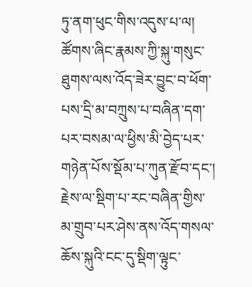ཏུ་ནག་ཕུང་གིས་འདུས་པ་ལ། ཚོགས་ཞིང་རྣམས་ཀྱི་སྐུ་གསུང་ཐུགས་ལས་འོད་ཟེར་བྱུང་བ་ཕོག་པས་དྲི་མ་བཀྲུས་པ་བཞིན་དག་པར་བསམ་ལ་ཕྱིས་མི་བྱེད་པར་གཉེན་པོས་སྡོམ་པ་ཀུན་རྫོབ་དང་། རྗེས་ལ་སྡིག་པ་རང་བཞིན་གྱིས་མ་གྲུབ་པར་ཤེས་ནས་འོད་གསལ་ཆོས་སྐུའི་ངང་དུ་སྡིག་ལྟུང་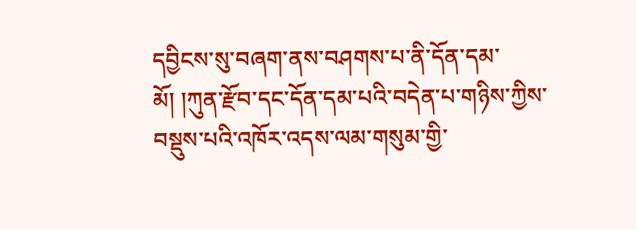དབྱིངས་སུ་བཞག་ནས་བཤགས་པ་ནི་དོན་དམ་མོ། །ཀུན་རྫོབ་དང་དོན་དམ་པའི་བདེན་པ་གཉིས་ཀྱིས་བསྡུས་པའི་འཁོར་འདས་ལམ་གསུམ་གྱི་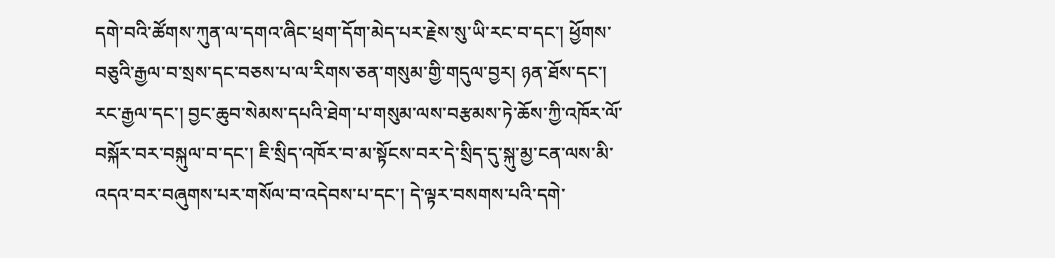དགེ་བའི་ཚོགས་ཀུན་ལ་དགའ་ཞིང་ཕྲག་དོག་མེད་པར་རྗེས་སུ་ཡི་རང་བ་དང་། ཕྱོགས་བཅུའི་རྒྱལ་བ་སྲས་དང་བཅས་པ་ལ་རིགས་ཅན་གསུམ་གྱི་གདུལ་བྱར། ཉན་ཐོས་དང་། རང་རྒྱལ་དང་། བྱང་ཆུབ་སེམས་དཔའི་ཐེག་པ་གསུམ་ལས་བརྩམས་ཏེ་ཆོས་ཀྱི་འཁོར་ལོ་བསྐོར་བར་བསྐུལ་བ་དང་། ཇི་སྲིད་འཁོར་བ་མ་སྟོངས་བར་དེ་སྲིད་དུ་སྐུ་མྱ་ངན་ལས་མི་འདའ་བར་བཞུགས་པར་གསོལ་བ་འདེབས་པ་དང་། དེ་ལྟར་བསགས་པའི་དགེ་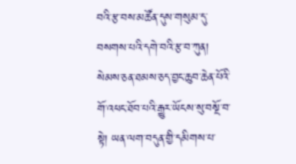བའི་རྩ་བས་མཚོན་དུས་གསུམ་དུ་བསགས་པའི་དགེ་བའི་རྩ་བ་ཀུན། སེམས་ཅན་ཐམས་ཅད་བྱང་ཆུབ་ཆེན་པོའི་གོ་འཕང་ཐོབ་པའི་རྒྱུར་ཡོངས་སུ་བསྔོ་བ་སྟེ། ཡན་ལག་བདུན་གྱི་དམིགས་པ་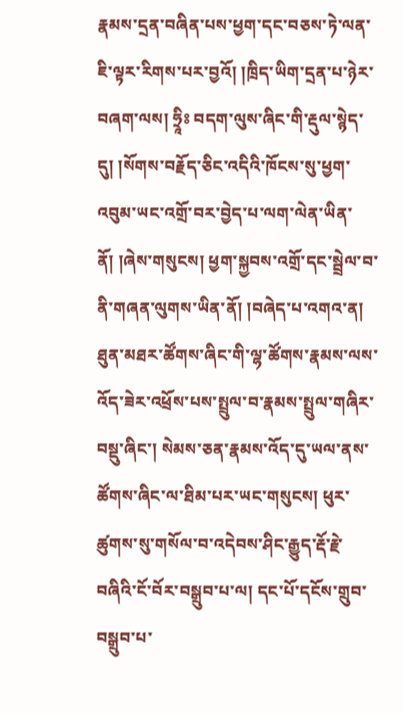རྣམས་དྲན་བཞིན་པས་ཕྱག་དང་བཅས་ཏེ་ལན་ཇི་ལྟར་རིགས་པར་བྱའོ། །ཁྲིད་ཡིག་དྲན་པ་ཉེར་བཞག་ལས། ཧྲཱིཿ བདག་ལུས་ཞིང་གི་རྡུལ་སྙེད་དུ། །སོགས་བརྗོད་ཅིང་འདིའི་ཁོངས་སུ་ཕྱག་འབུམ་ཡང་འགྲོ་བར་བྱེད་པ་ལག་ལེན་ཡིན་ནོ། །ཞེས་གསུངས། ཕྱག་སྐྱབས་འགྲོ་དང་སྦྲེལ་བ་ནི་གཞན་ལུགས་ཡིན་ནོ། །བཞེད་པ་འགའ་ན། ཐུན་མཐར་ཚོགས་ཞིང་གི་ལྷ་ཚོགས་རྣམས་ལས་འོད་ཟེར་འཕྲོས་པས་སྤྲུལ་བ་རྣམས་སྤྲུལ་གཞིར་བསྡུ་ཞིང་། སེམས་ཅན་རྣམས་འོད་དུ་ཡལ་ནས་ཚོགས་ཞིང་ལ་ཐིམ་པར་ཡང་གསུངས། ཕུར་ཚུགས་སུ་གསོལ་བ་འདེབས་ཤིང་རྒྱུད་རྡོ་རྗེ་བཞིའི་ངོ་བོར་བསྒྲུབ་པ་ལ། དང་པོ་དངོས་གྲུབ་བསྒྲུབ་པ་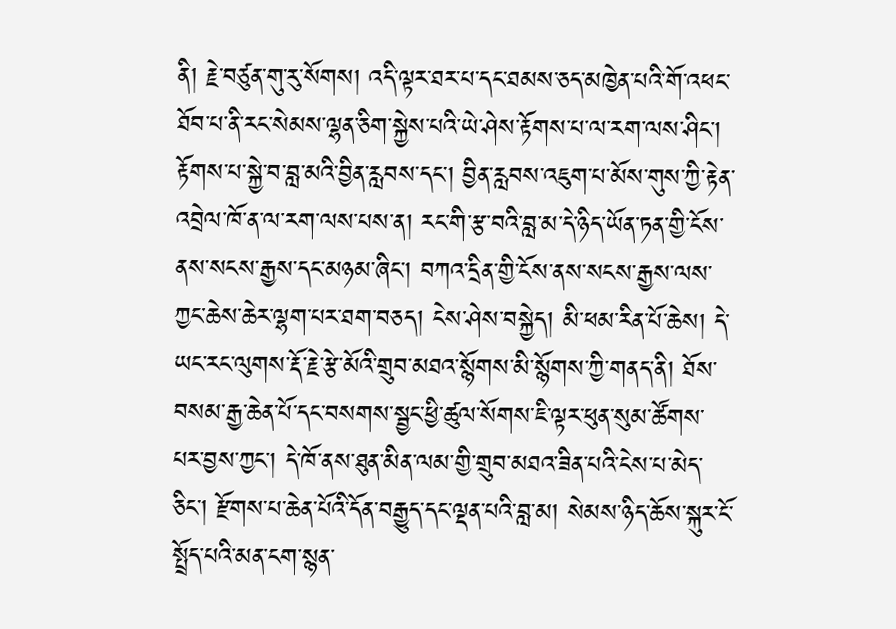ནི། རྗེ་བཙུན་གུ་རུ་སོགས། འདི་ལྟར་ཐར་པ་དང་ཐམས་ཅད་མཁྱེན་པའི་གོ་འཕང་ཐོབ་པ་ནི་རང་སེམས་ལྷན་ཅིག་སྐྱེས་པའི་ཡེ་ཤེས་རྟོགས་པ་ལ་རག་ལས་ཤིང་། རྟོགས་པ་སྐྱེ་བ་བླ་མའི་བྱིན་རླབས་དང་། བྱིན་རླབས་འཇུག་པ་མོས་གུས་ཀྱི་རྟེན་འབྲེལ་ཁོ་ན་ལ་རག་ལས་པས་ན། རང་གི་རྩ་བའི་བླ་མ་དེ་ཉིད་ཡོན་ཏན་གྱི་ངོས་ནས་སངས་རྒྱས་དང་མཉམ་ཞིང་། བཀའ་དྲིན་གྱི་ངོས་ནས་སངས་རྒྱས་ལས་ཀྱང་ཆེས་ཆེར་ལྷག་པར་ཐག་བཅད། ངེས་ཤེས་བསྐྱེད། མི་ཕམ་རིན་པོ་ཆེས། དེ་ཡང་རང་ལུགས་རྡོ་རྗེ་རྩེ་མོའི་གྲུབ་མཐའ་སྙོགས་མི་སྙོགས་ཀྱི་གནད་ནི། ཐོས་བསམ་རྒྱ་ཆེན་པོ་དང་བསགས་སྦྱང་ཕྱི་ཚུལ་སོགས་ཇི་ལྟར་ཕུན་སུམ་ཚོགས་པར་བྱས་ཀྱང་། དེ་ཁོ་ནས་ཐུན་མིན་ལམ་གྱི་གྲུབ་མཐའ་ཟིན་པའི་ངེས་པ་མེད་ཅིང་། རྫོགས་པ་ཆེན་པོའི་དོན་བརྒྱུད་དང་ལྡན་པའི་བླ་མ། སེམས་ཉིད་ཆོས་སྐུར་ངོ་སྤྲོད་པའི་མན་ངག་སྙན་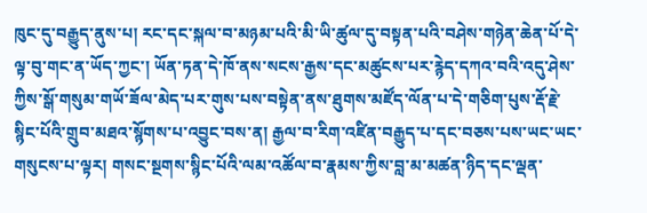ཁུང་དུ་བརྒྱུད་ནུས་པ། རང་དང་སྐལ་བ་མཉམ་པའི་མི་ཡི་ཚུལ་དུ་བསྟན་པའི་བཤེས་གཉེན་ཆེན་པོ་དེ་ལྟ་བུ་གང་ན་ཡོད་ཀྱང་། ཡོན་ཏན་དེ་ཁོ་ནས་སངས་རྒྱས་དང་མཚུངས་པར་རྙེད་དཀའ་བའི་འདུ་ཤེས་ཀྱིས་སྒོ་གསུམ་གཡོ་ཟོལ་མེད་པར་གུས་པས་བསྟེན་ནས་ཐུགས་མཛོད་ལོན་པ་དེ་གཅིག་པུས་རྡོ་རྗེ་སྙིང་པོའི་གྲུབ་མཐའ་སྙོགས་པ་འབྱུང་བས་ན། རྒྱལ་བ་རིག་འཛིན་བརྒྱུད་པ་དང་བཅས་པས་ཡང་ཡང་གསུངས་པ་ལྟར། གསང་སྔགས་སྙིང་པོའི་ལམ་འཚོལ་བ་རྣམས་ཀྱིས་བླ་མ་མཚན་ཉིད་དང་ལྡན་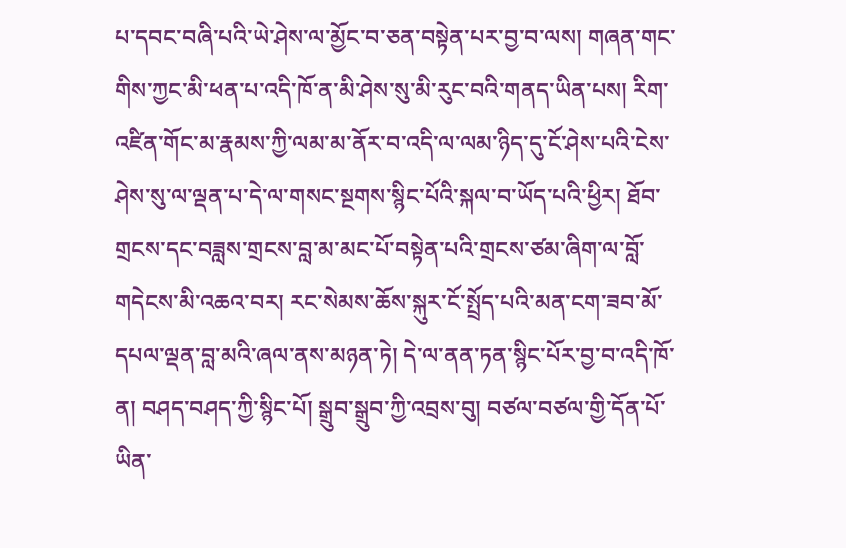པ་དབང་བཞི་པའི་ཡེ་ཤེས་ལ་མྱོང་བ་ཅན་བསྟེན་པར་བྱ་བ་ལས། གཞན་གང་གིས་ཀྱང་མི་ཕན་པ་འདི་ཁོ་ན་མི་ཤེས་སུ་མི་རུང་བའི་གནད་ཡིན་པས། རིག་འཛིན་གོང་མ་རྣམས་ཀྱི་ལམ་མ་ནོར་བ་འདི་ལ་ལམ་ཉིད་དུ་ངོ་ཤེས་པའི་ངེས་ཤེས་སུ་ལ་ལྡན་པ་དེ་ལ་གསང་སྔགས་སྙིང་པོའི་སྐལ་བ་ཡོད་པའི་ཕྱིར། ཐོབ་གྲངས་དང་བཟླས་གྲངས་བླ་མ་མང་པོ་བསྟེན་པའི་གྲངས་ཙམ་ཞིག་ལ་བློ་གདེངས་མི་འཆའ་བར། རང་སེམས་ཆོས་སྐུར་ངོ་སྤྲོད་པའི་མན་ངག་ཟབ་མོ་དཔལ་ལྡན་བླ་མའི་ཞལ་ནས་མཉན་ཏེ། དེ་ལ་ནན་ཏན་སྙིང་པོར་བྱ་བ་འདི་ཁོ་ན། བཤད་བཤད་ཀྱི་སྙིང་པོ། སྒྲུབ་སྒྲུབ་ཀྱི་འབྲས་བུ། བཙལ་བཙལ་གྱི་དོན་པོ་ཡིན་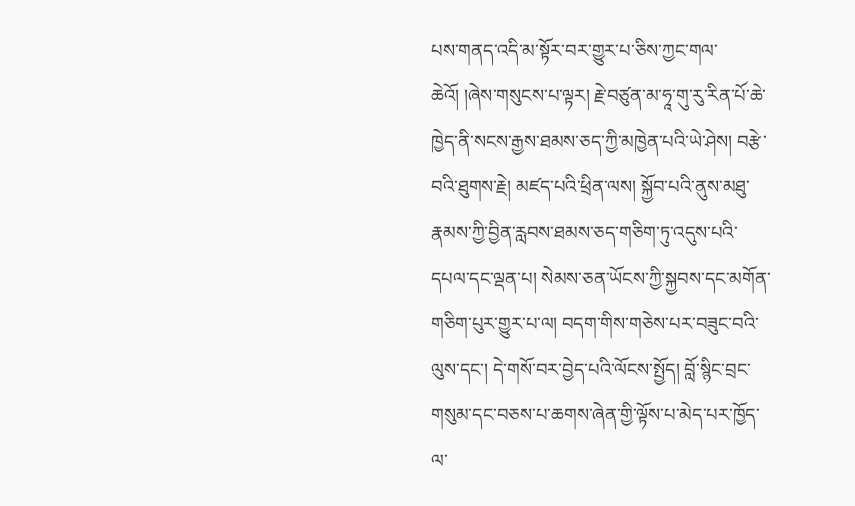པས་གནད་འདི་མ་སྟོར་བར་གྱུར་པ་ཅིས་ཀྱང་གལ་ཆེའོ། །ཞེས་གསུངས་པ་ལྟར། རྗེ་བཙུན་མ་ཧཱ་གུ་རུ་རིན་པོ་ཆེ་ཁྱེད་ནི་སངས་རྒྱས་ཐམས་ཅད་ཀྱི་མཁྱེན་པའི་ཡེ་ཤེས། བརྩེ་བའི་ཐུགས་རྗེ། མཛད་པའི་ཕྲིན་ལས། སྐྱོབ་པའི་ནུས་མཐུ་རྣམས་ཀྱི་བྱིན་རླབས་ཐམས་ཅད་གཅིག་ཏུ་འདུས་པའི་དཔལ་དང་ལྡན་པ། སེམས་ཅན་ཡོངས་ཀྱི་སྐྱབས་དང་མགོན་གཅིག་པུར་གྱུར་པ་ལ། བདག་གིས་གཅེས་པར་བཟུང་བའི་ལུས་དང་། དེ་གསོ་བར་བྱེད་པའི་ལོངས་སྤྱོད། བློ་སྙིང་བྲང་གསུམ་དང་བཅས་པ་ཆགས་ཞེན་གྱི་ལྟོས་པ་མེད་པར་ཁྱོད་ལ་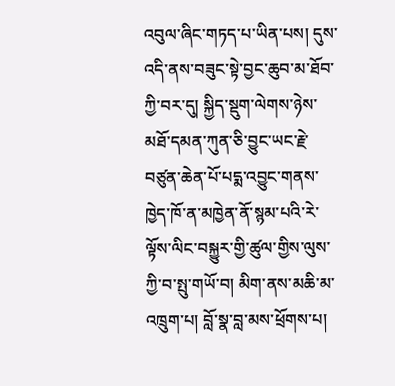འབུལ་ཞིང་གཏད་པ་ཡིན་པས། དུས་འདི་ནས་བཟུང་སྟེ་བྱང་ཆུབ་མ་ཐོབ་ཀྱི་བར་དུ། སྐྱིད་སྡུག་ལེགས་ཉེས་མཐོ་དམན་ཀུན་ཅི་བྱུང་ཡང་རྗེ་བཙུན་ཆེན་པོ་པདྨ་འབྱུང་གནས་ཁྱེད་ཁོ་ན་མཁྱེན་ནོ་སྙམ་པའི་རེ་ལྟོས་ལིང་བསྐྱུར་གྱི་ཚུལ་གྱིས་ལུས་ཀྱི་བ་སྤུ་གཡོ་བ། མིག་ནས་མཆི་མ་འཁྲུག་པ། བློ་སྣ་བླ་མས་ཕྲོགས་པ།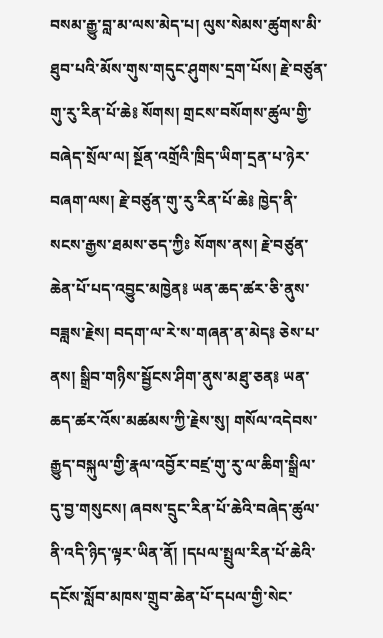བསམ་རྒྱུ་བླ་མ་ལས་མེད་པ། ལུས་སེམས་ཚུགས་མི་ཐུབ་པའི་མོས་གུས་གདུང་ཤུགས་དྲག་པོས། རྗེ་བཙུན་གུ་རུ་རིན་པོ་ཆེ༔ སོགས། གྲངས་བསོགས་ཚུལ་གྱི་བཞེད་སྲོལ་ལ། སྔོན་འགྲོའི་ཁྲིད་ཡིག་དྲན་པ་ཉེར་བཞག་ལས། རྗེ་བཙུན་གུ་རུ་རིན་པོ་ཆེ༔ ཁྱེད་ནི་སངས་རྒྱས་ཐམས་ཅད་ཀྱིཿ སོགས་ནས། རྗེ་བཙུན་ཆེན་པོ་པད་འབྱུང་མཁྱེན༔ ཡན་ཆད་ཚར་ཅི་ནུས་བཟླས་རྗེས། བདག་ལ་རེ་ས་གཞན་ན་མེད༔ ཅེས་པ་ནས། སྒྲིབ་གཉིས་སྦྱོངས་ཤིག་ནུས་མཐུ་ཅན༔ ཡན་ཆད་ཚར་འོས་མཚམས་ཀྱི་རྗེས་སུ། གསོལ་འདེབས་རྒྱུད་བསྐུལ་གྱི་རྣལ་འབྱོར་བཛྲ་གུ་རུ་ལ་ཆིག་སྒྲིལ་དུ་བྱ་གསུངས། ཞབས་དྲུང་རིན་པོ་ཆེའི་བཞེད་ཚུལ་ནི་འདི་ཉིད་ལྟར་ཡིན་ནོ། །དཔལ་སྤྲུལ་རིན་པོ་ཆེའི་དངོས་སློབ་མཁས་གྲུབ་ཆེན་པོ་དཔལ་གྱི་སེང་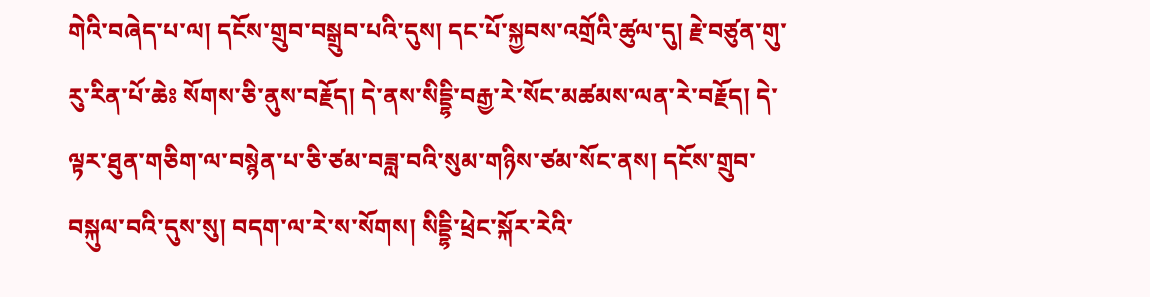གེའི་བཞེད་པ་ལ། དངོས་གྲུབ་བསྒྲུབ་པའི་དུས། དང་པོ་སྐྱབས་འགྲོའི་ཚུལ་དུ། རྗེ་བཙུན་གུ་རུ་རིན་པོ་ཆེཿ སོགས་ཅི་ནུས་བརྗོད། དེ་ནས་སིདྡྷི་བརྒྱ་རེ་སོང་མཚམས་ལན་རེ་བརྗོད། དེ་ལྟར་ཐུན་གཅིག་ལ་བསྙེན་པ་ཅི་ཙམ་བཟླ་བའི་སུམ་གཉིས་ཙམ་སོང་ནས། དངོས་གྲུབ་བསྐུལ་བའི་དུས་སུ། བདག་ལ་རེ་ས་སོགས། སིདྡྷི་ཕྲེང་སྐོར་རེའི་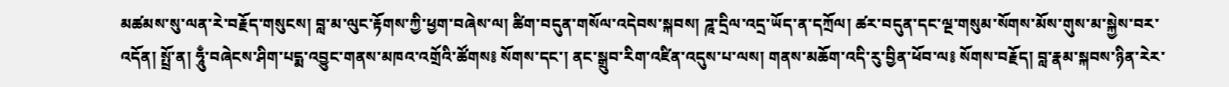མཚམས་སུ་ལན་རེ་བརྗོད་གསུངས། བླ་མ་ལུང་རྟོགས་ཀྱི་ཕྱག་བཞེས་ལ། ཚིག་བདུན་གསོལ་འདེབས་སྐབས། ཌཱ་དྲིལ་འདྲ་ཡོད་ན་དཀྲོལ། ཚར་བདུན་དང་ལྔ་གསུམ་སོགས་མོས་གུས་མ་སྐྱེས་བར་འདོན། སྤྲོ་ན། ཧཱུྃ་བཞེངས་ཤིག་པདྨ་འབྱུང་གནས་མཁའ་འགྲོའི་ཚོགས༔ སོགས་དང་། ནང་སྒྲུབ་རིག་འཛིན་འདུས་པ་ལས། གནས་མཆོག་འདི་རུ་བྱིན་ཕོབ་ལ༔ སོགས་བརྗོད། བླ་རྣམ་སྐབས་ཉིན་རེར་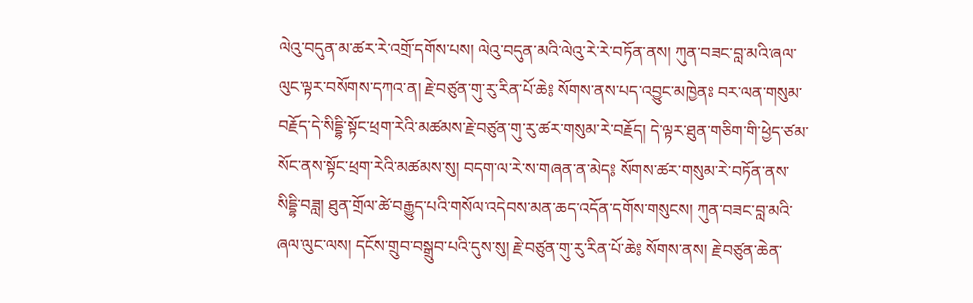ལེའུ་བདུན་མ་ཚར་རེ་འགྲོ་དགོས་པས། ལེའུ་བདུན་མའི་ལེའུ་རེ་རེ་བཏོན་ནས། ཀུན་བཟང་བླ་མའི་ཞལ་ལུང་ལྟར་བསོགས་དཀའ་ན། རྗེ་བཙུན་གུ་རུ་རིན་པོ་ཆེ༔ སོགས་ནས་པད་འབྱུང་མཁྱེནཿ བར་ལན་གསུམ་བརྗོད་དེ་སིདྡྷི་སྟོང་ཕྲག་རེའི་མཚམས་རྗེ་བཙུན་གུ་རུ་ཚར་གསུམ་རེ་བརྗོད། དེ་ལྟར་ཐུན་གཅིག་གི་ཕྱེད་ཙམ་སོང་ནས་སྟོང་ཕྲག་རེའི་མཚམས་སུ། བདག་ལ་རེ་ས་གཞན་ན་མེད༔ སོགས་ཚར་གསུམ་རེ་བཏོན་ནས་སིདྡྷི་བཟླ། ཐུན་གྲོལ་ཚེ་བརྒྱུད་པའི་གསོལ་འདེབས་མན་ཆད་འདོན་དགོས་གསུངས། ཀུན་བཟང་བླ་མའི་ཞལ་ལུང་ལས། དངོས་གྲུབ་བསྒྲུབ་པའི་དུས་སུ། རྗེ་བཙུན་གུ་རུ་རིན་པོ་ཆེ༔ སོགས་ནས། རྗེ་བཙུན་ཆེན་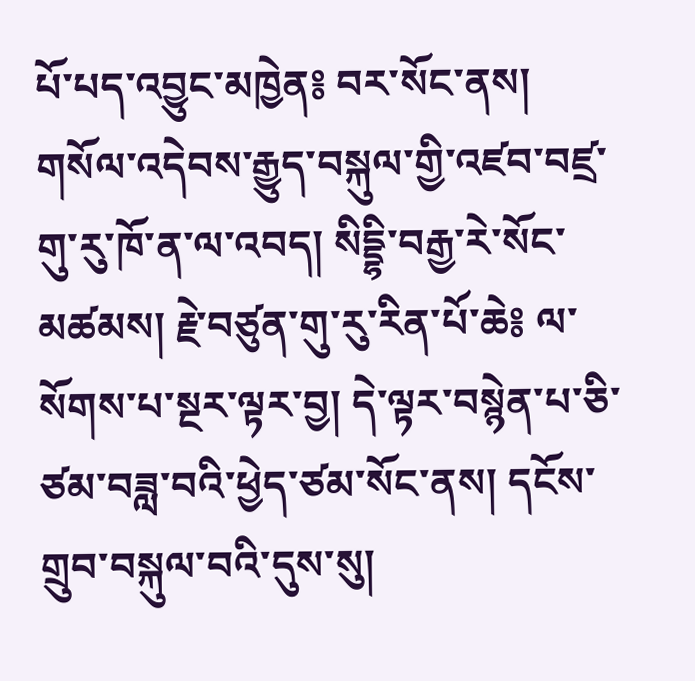པོ་པད་འབྱུང་མཁྱེན༔ བར་སོང་ནས། གསོལ་འདེབས་རྒྱུད་བསྐུལ་གྱི་འཛབ་བཛྲ་གུ་རུ་ཁོ་ན་ལ་འབད། སིདྡྷི་བརྒྱ་རེ་སོང་མཚམས། རྗེ་བཙུན་གུ་རུ་རིན་པོ་ཆེ༔ ལ་སོགས་པ་སྔར་ལྟར་བྱ། དེ་ལྟར་བསྙེན་པ་ཅི་ཙམ་བཟླ་བའི་ཕྱེད་ཙམ་སོང་ནས། དངོས་གྲུབ་བསྐུལ་བའི་དུས་སུ།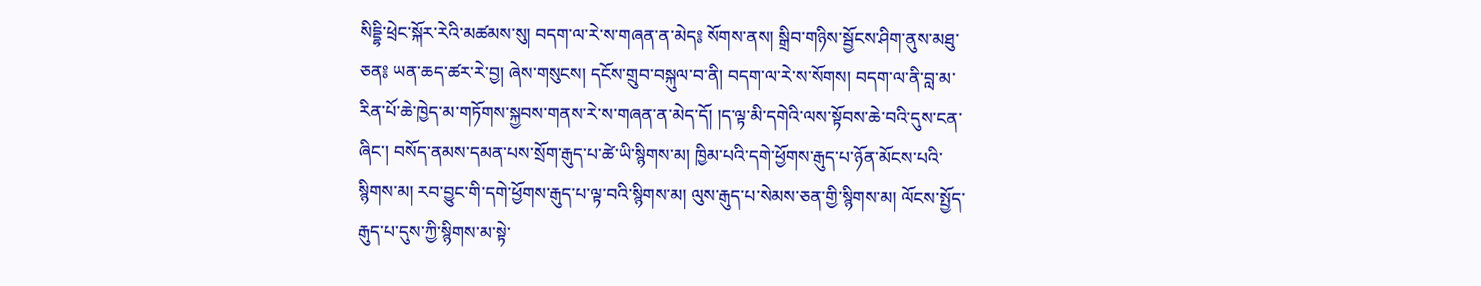སིདྡྷི་ཕྲེང་སྐོར་རེའི་མཚམས་སུ། བདག་ལ་རེ་ས་གཞན་ན་མེད༔ སོགས་ནས། སྒྲིབ་གཉིས་སྦྱོངས་ཤིག་ནུས་མཐུ་ཅན༔ ཡན་ཆད་ཚར་རེ་བྱ། ཞེས་གསུངས། དངོས་གྲུབ་བསྐུལ་བ་ནི། བདག་ལ་རེ་ས་སོགས། བདག་ལ་ནི་བླ་མ་རིན་པོ་ཆེ་ཁྱེད་མ་གཏོགས་སྐྱབས་གནས་རེ་ས་གཞན་ན་མེད་དོ། །ད་ལྟ་མི་དགེའི་ལས་སྟོབས་ཆེ་བའི་དུས་ངན་ཞིང་། བསོད་ནམས་དམན་པས་སྲོག་རྒུད་པ་ཚེ་ཡི་སྙིགས་མ། ཁྱིམ་པའི་དགེ་ཕྱོགས་རྒུད་པ་ཉོན་མོངས་པའི་སྙིགས་མ། རབ་བྱུང་གི་དགེ་ཕྱོགས་རྒུད་པ་ལྟ་བའི་སྙིགས་མ། ལུས་རྒུད་པ་སེམས་ཅན་གྱི་སྙིགས་མ། ལོངས་སྤྱོད་རྒུད་པ་དུས་ཀྱི་སྙིགས་མ་སྟེ་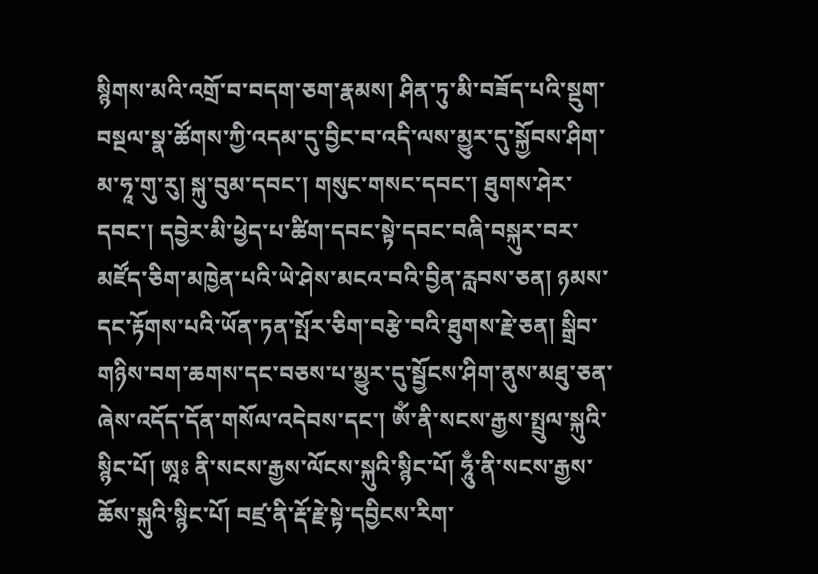སྙིགས་མའི་འགྲོ་བ་བདག་ཅག་རྣམས། ཤིན་ཏུ་མི་བཟོད་པའི་སྡུག་བསྔལ་སྣ་ཚོགས་ཀྱི་འདམ་དུ་བྱིང་བ་འདི་ལས་མྱུར་དུ་སྐྱོབས་ཤིག་མ་ཧཱ་གུ་རུ། སྐུ་བུམ་དབང་། གསུང་གསང་དབང་། ཐུགས་ཤེར་དབང་། དབྱེར་མི་ཕྱེད་པ་ཚིག་དབང་སྟེ་དབང་བཞི་བསྐུར་བར་མཛོད་ཅིག་མཁྱེན་པའི་ཡེ་ཤེས་མངའ་བའི་བྱིན་རླབས་ཅན། ཉམས་དང་རྟོགས་པའི་ཡོན་ཏན་སྤོར་ཅིག་བརྩེ་བའི་ཐུགས་རྗེ་ཅན། སྒྲིབ་གཉིས་བག་ཆགས་དང་བཅས་པ་མྱུར་དུ་སྦྱོངས་ཤིག་ནུས་མཐུ་ཅན་ཞེས་འདོད་དོན་གསོལ་འདེབས་དང་། ༀ་ནི་སངས་རྒྱས་སྤྲུལ་སྐུའི་སྙིང་པོ། ཨཱཿ ནི་སངས་རྒྱས་ལོངས་སྐུའི་སྙིང་པོ། ཧཱུྃ་ནི་སངས་རྒྱས་ཆོས་སྐུའི་སྙིང་པོ། བཛྲ་ནི་རྡོ་རྗེ་སྟེ་དབྱིངས་རིག་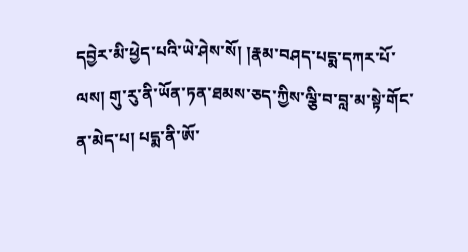དབྱེར་མི་ཕྱེད་པའི་ཡེ་ཤེས་སོ། །རྣམ་བཤད་པདྨ་དཀར་པོ་ལས། གུ་རུ་ནི་ཡོན་ཏན་ཐམས་ཅད་ཀྱིས་ལྕི་བ་བླ་མ་སྟེ་གོང་ན་མེད་པ། པདྨ་ནི་ཨོ་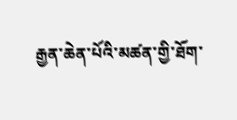རྒྱན་ཆེན་པོའི་མཚན་གྱི་ཐོག་